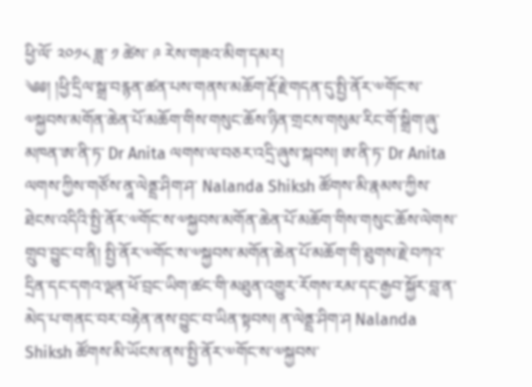ཕྱི་ལོ་ ༢༠༡༨ ཟླ་ ༡ ཚེས་ ༩ རེས་གཟའ་མིག་དམར།
༄༅། །ཕྱི་དྲིལ་སྒྲ་བརྙན་ཚན་པས་གནས་མཆོག་རྡོ་རྗེ་གདན་དུ་སྤྱི་ནོར་༧གོང་ས་༧སྐྱབས་མགོན་ཆེན་པོ་མཆོག་གིས་གསུང་ཆོས་ཉིན་གྲངས་གསུམ་རིང་གོ་སྒྲིག་ཞུ་མཁན་ཨ་ནི་ཏ་ Dr Anita ལགས་ལ་བཅར་འདྲི་ཞུས་སྐབས། ཨ་ནི་ཏ་ Dr Anita ལགས་ཀྱིས་གཙོས་ནཱ་ལེནྡྲ་ཤིག་ཤ་ Nalanda Shiksh ཚོགས་མི་རྣམས་ཀྱིས་ཐེངས་འདིའི་སྤྱི་ནོར་༧གོང་ས་༧སྐྱབས་མགོན་ཆེན་པོ་མཆོག་གིས་གསུང་ཆོས་ལེགས་གྲུབ་བྱུང་བ་ནི། སྤྱི་ནོར་༧གོང་ས་༧སྐྱབས་མགོན་ཆེན་པོ་མཆོག་གི་ཐུགས་རྗེ་བཀའ་དྲིན་དང་དགའ་ལྡན་ཕོ་བྲང་ཡིག་ཚང་གི་མཐུན་འགྱུར་རོགས་རམ་དང་རྒྱབ་སྐྱོར་བླ་ན་མེད་པ་གནང་བར་བརྟེན་ནས་བྱུང་བ་ཡིན་སྟབས། ན་ལེནྡྲ་ཤིག་ཤ Nalanda Shiksh ཚོགས་མི་ཡོངས་ནས་སྤྱི་ནོར་༧གོང་ས་༧སྐྱབས་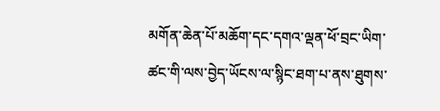མགོན་ཆེན་པོ་མཆོག་དང་དགའ་ལྡན་ཕོ་བྲང་ཡིག་ཚང་གི་ལས་བྱེད་ཡོངས་ལ་སྙིང་ཐག་པ་ནས་ཐུགས་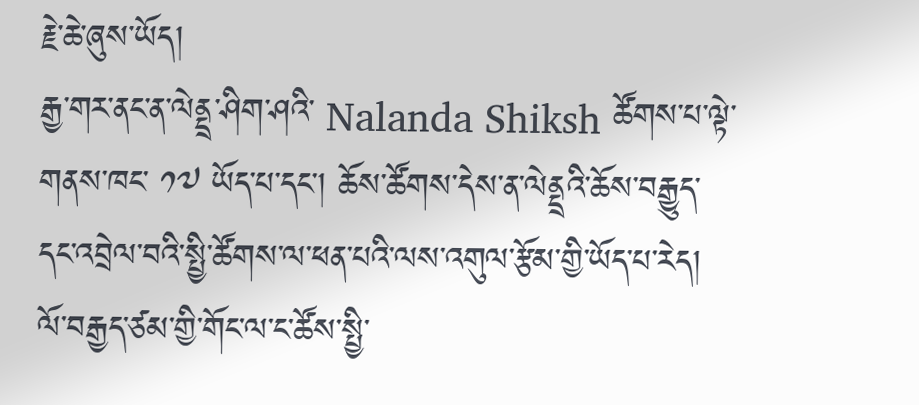རྗེ་ཆེ་ཞུས་ཡོད།
རྒྱ་གར་ནང་ན་ལེནྡྲ་ཤིག་ཤའི་ Nalanda Shiksh ཚོགས་པ་ལྟེ་གནས་ཁང་ ༡༧ ཡོད་པ་དང་། ཆོས་ཚོགས་དེས་ན་ལེནྡྲའི་ཆོས་བརྒྱུད་དང་འབྲེལ་བའི་སྤྱི་ཚོགས་ལ་ཕན་པའི་ལས་འགུལ་རྩོམ་གྱི་ཡོད་པ་རེད། ལོ་བརྒྱད་ཙམ་གྱི་གོང་ལ་ང་ཚོས་སྤྱི་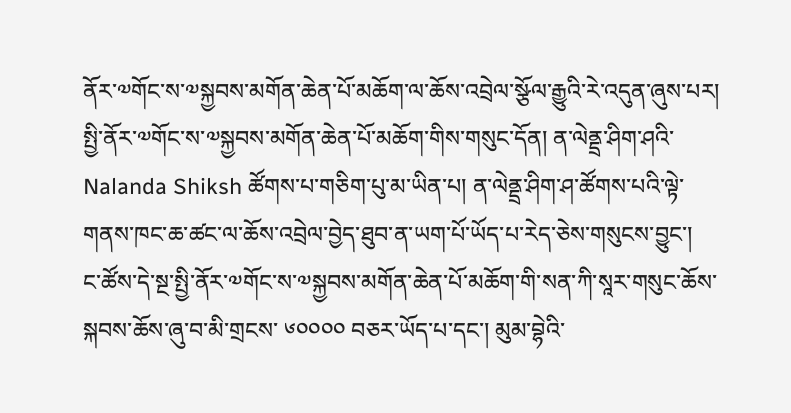ནོར་༧གོང་ས་༧སྐྱབས་མགོན་ཆེན་པོ་མཆོག་ལ་ཆོས་འབྲེལ་སྩོལ་རྒྱུའི་རེ་འདུན་ཞུས་པར། སྤྱི་ནོར་༧གོང་ས་༧སྐྱབས་མགོན་ཆེན་པོ་མཆོག་གིས་གསུང་དོན། ན་ལེནྡྲ་ཤིག་ཤའི་ Nalanda Shiksh ཚོགས་པ་གཅིག་པུ་མ་ཡིན་པ། ན་ལེནྡྲ་ཤིག་ཤ་ཚོགས་པའི་ལྟེ་གནས་ཁང་ཆ་ཚང་ལ་ཆོས་འབྲེལ་བྱེད་ཐུབ་ན་ཡག་པོ་ཡོད་པ་རེད་ཅེས་གསུངས་བྱུང་།
ང་ཚོས་དེ་སྔ་སྤྱི་ནོར་༧གོང་ས་༧སྐྱབས་མགོན་ཆེན་པོ་མཆོག་གི་སན་ཀི་སཱར་གསུང་ཆོས་སྐབས་ཆོས་ཞུ་བ་མི་གྲངས་ ༦༠༠༠༠ བཅར་ཡོད་པ་དང་། མུམ་བྷེའི་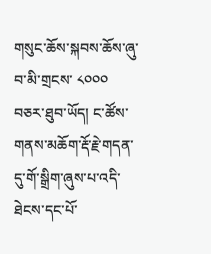གསུང་ཆོས་སྐབས་ཆོས་ཞུ་བ་མི་གྲངས་ ༨༠༠༠ བཅར་ཐུབ་ཡོད། ང་ཚོས་གནས་མཆོག་རྡོ་རྗེ་གདན་དུ་གོ་སྒྲིག་ཞུས་པ་འདི་ཐེངས་དང་པོ་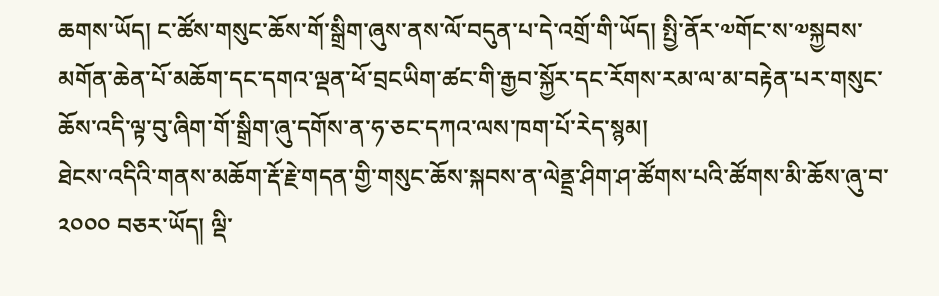ཆགས་ཡོད། ང་ཚོས་གསུང་ཆོས་གོ་སྒྲིག་ཞུས་ནས་ལོ་བདུན་པ་དེ་འགྲོ་གི་ཡོད། སྤྱི་ནོར་༧གོང་ས་༧སྐྱབས་མགོན་ཆེན་པོ་མཆོག་དང་དགའ་ལྡན་ཕོ་བྲངཡིག་ཚང་གི་རྒྱབ་སྐྱོར་དང་རོགས་རམ་ལ་མ་བརྟེན་པར་གསུང་ཆོས་འདི་ལྟ་བུ་ཞིག་གོ་སྒྲིག་ཞུ་དགོས་ན་ཧ་ཅང་དཀའ་ལས་ཁག་པོ་རེད་སྙམ།
ཐེངས་འདིའི་གནས་མཆོག་རྡོ་རྗེ་གདན་གྱི་གསུང་ཆོས་སྐབས་ན་ལེནྡྲ་ཤིག་ཤ་ཚོགས་པའི་ཚོགས་མི་ཆོས་ཞུ་བ་ ༢༠༠༠ བཅར་ཡོད། ལྡི་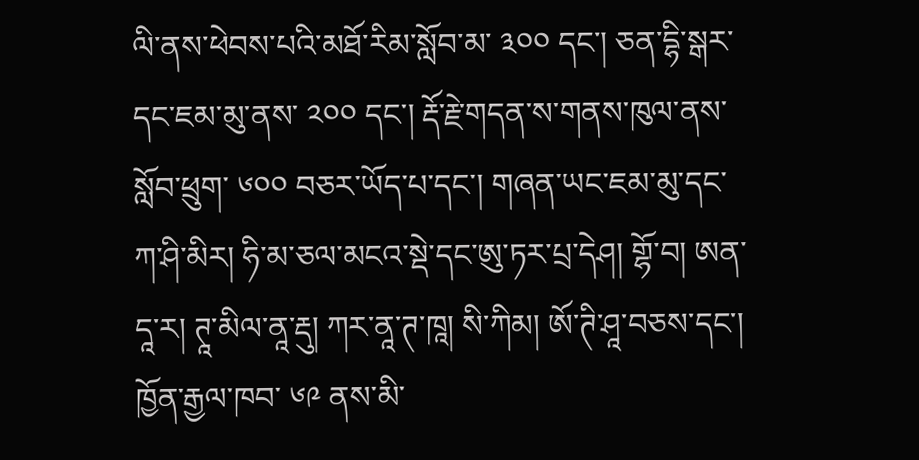ལི་ནས་ཕེབས་པའི་མཐོ་རིམ་སློབ་མ་ ༣༠༠ དང་། ཅན་དྷི་སྒར་དང་ཇམ་མུ་ནས་ ༢༠༠ དང་། རྡོ་རྗེ་གདན་ས་གནས་ཁུལ་ནས་སློབ་ཕྲུག་ ༦༠༠ བཅར་ཡོད་པ་དང་། གཞན་ཡང་ཇམ་མུ་དང་ཀ་ཤི་མིར། ཧི་མ་ཅལ་མངའ་སྡེ་དང་ཨུ་ཏར་པྲ་དེཤ། གྷོ་བ། ཨན་དཱ་ར། ཊཱ་མིལ་ནཱ་རྡུ། ཀར་ནཱ་ཊ་ཁཱ། སི་ཀིམ། ཨོ་ཊི་ཤཱ་བཅས་དང་། ཁྱོན་རྒྱལ་ཁབ་ ༦༩ ནས་མི་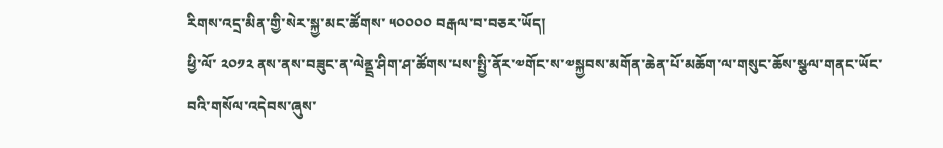རིགས་འདྲ་མིན་གྱི་སེར་སྐྱ་མང་ཚོགས་ ༥༠༠༠༠ བརྒལ་བ་བཅར་ཡོད།
ཕྱི་ལོ་ ༢༠༡༢ ནས་ནས་བཟུང་ན་ལེནྡྲ་ཤིག་ཤ་ཚོགས་པས་སྤྱི་ནོར་༧གོང་ས་༧སྐྱབས་མགོན་ཆེན་པོ་མཆོག་ལ་གསུང་ཆོས་སྩལ་གནང་ཡོང་བའི་གསོལ་འདེབས་ཞུས་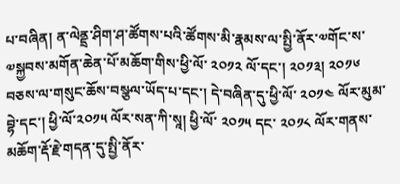པ་བཞིན། ན་ལེནྡྲ་ཤིག་ཤ་ཚོགས་པའི་ཚོགས་མི་རྣམས་ལ་སྤྱི་ནོར་༧གོང་ས་༧སྐྱབས་མགོན་ཆེན་པོ་མཆོག་གིས་ཕྱི་ལོ་ ༢༠༡༢ ལོ་དང་། ༢༠༡༣། ༢༠༡༦ བཅས་ལ་གསུང་ཆོས་བསྩལ་ཡོད་པ་དང་། དེ་བཞིན་དུ་ཕྱི་ལོ་ ༢༠༡༤ ལོར་མུམ་བྷེ་དང་། ཕྱི་ལོ་༢༠༡༥ ལོར་སན་ཀི་སཱ། ཕྱི་ལོ་ ༢༠༡༥ དང་ ༢༠༡༨ ལོར་གནས་མཆོག་རྡོ་རྗེ་གདན་དུ་སྤྱི་ནོར་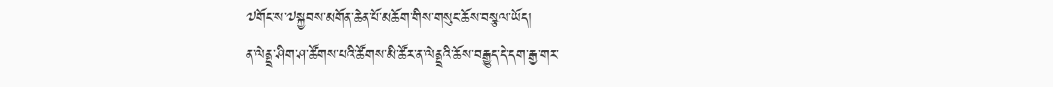༧གོང་ས་༧སྐྱབས་མགོན་ཆེན་པོ་མཆོག་གིས་གསུང་ཆོས་བསྩལ་ཡོད།
ན་ལེནྡྲ་ཤིག་ཤ་ཚོགས་པའི་ཚོགས་མི་ཚོར་ན་ལེནྡྲའི་ཆོས་བརྒྱུད་དེ་དག་རྒྱ་གར་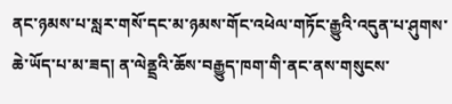ནང་ཉམས་པ་སླར་གསོ་དང་མ་ཉམས་གོང་འཕེལ་གཏོང་རྒྱུའི་འདུན་པ་ཤུགས་ཆེ་ཡོད་པ་མ་ཟད། ན་ལེནྡྲའི་ཆོས་བརྒྱུད་ཁག་གི་ནང་ནས་གསུངས་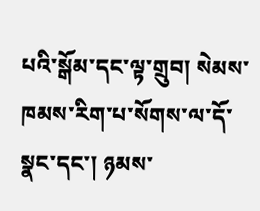པའི་སྒོམ་དང་ལྟ་གྲུབ། སེམས་ཁམས་རིག་པ་སོགས་ལ་དོ་སྣང་དང་། ཉམས་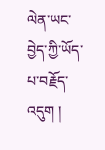ལེན་ཡང་བྱེད་ཀྱི་ཡོད་པ་བརྗོད་འདུག །